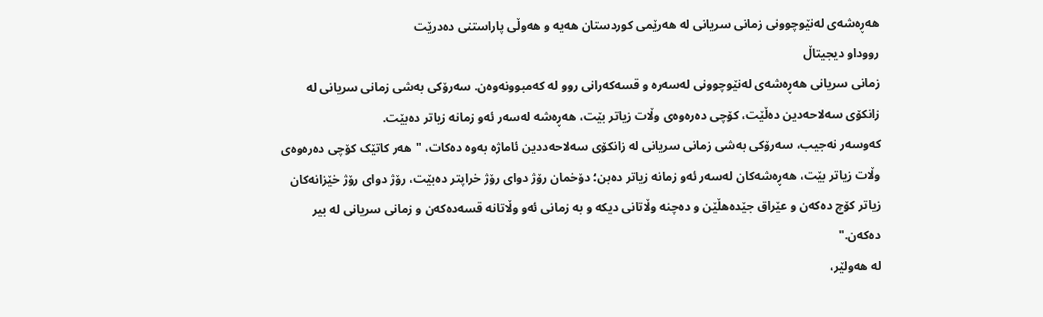هەڕەشەی لەنێوچوونی زمانی سریانی لە هەرێمی کوردستان هەیە و هەوڵی پاراستنی دەدرێت
رووداو دیجیتاڵ
زمانی سریانی هەڕەشەی لەنێوچوونی لەسەرە و قسەکەرانی روو لە کەمبوونەوەن. سەرۆکی بەشی زمانی سریانی لە زانکۆی سەلاحەدین دەڵێت، کۆچی دەرەوەی وڵات زیاتر بێت، هەڕەشە لەسەر ئەو زمانە زیاتر دەبێت.
کەوسەر نەجیب، سەرۆکی بەشی زمانی سریانی لە زانکۆی سەلاحەددین ئاماژە بەوە دەکات، "هەر کاتێک کۆچی دەرەوەی وڵات زیاتر بێت، هەڕەشەکان لەسەر ئەو زمانە زیاتر دەبن؛ دۆخمان رۆژ دوای رۆژ خراپتر دەبێت، رۆژ دوای رۆژ خێزانەکان زیاتر کۆچ دەکەن و عێراق جێدەهڵێن و دەچنە وڵاتانی دیکە و بە زمانی ئەو وڵاتانە قسەدەکەن و زمانی سریانی لە بیر دەکەن."
لە هەولێر،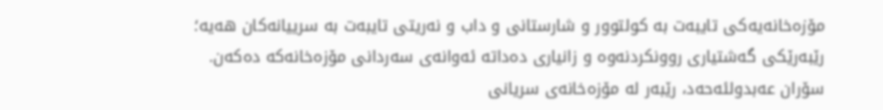مۆزەخانەیەکی تایبەت بە کولتوور و شارستانی و داب و نەریتی تایبەت بە سرییانەکان هەیە؛ رێبەرێکی گەشتیاری روونکردنەوە و زانیاری دەداتە ئەوانەی سەردانی مۆزەخانەکە دەکەن.
سۆران عەبدولئەحەد، رێبەر لە مۆزەخانەی سریانی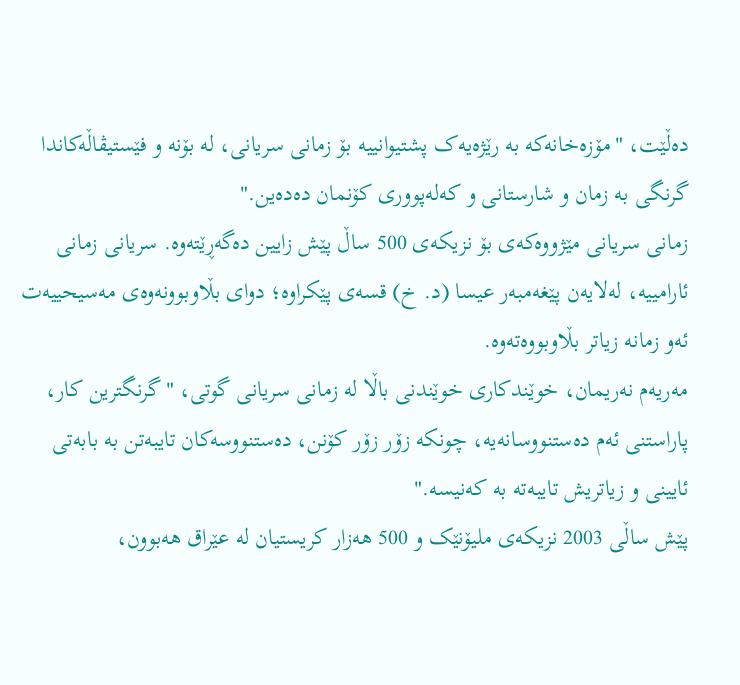دەڵێت، "مۆزەخانەکە بە رێژەیەک پشتیوانییە بۆ زمانی سریانی، لە بۆنە و فێستیڤاڵەکاندا گرنگی بە زمان و شارستانی و کەلەپووری کۆنمان دەدەین."
زمانی سریانی مێژووەکەی بۆ نزیکەی 500 ساڵ پێش زایین دەگەڕێتەوە. سریانی زمانی ئارامییە، لەلایەن پێغەمبەر عیسا (د. خ) قسەی پێکراوە؛ دوای بڵاوبوونەوەی مەسیحییەت ئەو زمانە زیاتر بڵاوبووەتەوە.
مەریەم نەریمان، خوێندکاری خوێندنی باڵا لە زمانی سریانی گوتی، "گرنگترین کار، پاراستنی ئەم دەستنووسانەیە، چونکە زۆر زۆر کۆنن، دەستنووسەکان تایبەتن بە بابەتی ئایینی و زیاتریش تایبەتە بە کەنیسە."
پێش ساڵی 2003 نزیکەی ملیۆنێک و 500 هەزار کریستیان لە عێراق هەبوون،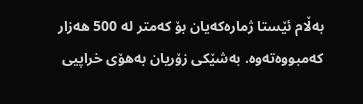بەڵام ئێستا ژمارەکەیان بۆ کەمتر لە 500 هەزار کەمبووەتەوە. بەشێکی زۆریان بەهۆی خراپیی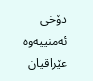دۆخی ئەمنییەوە عێراقیان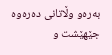بەرەو وڵاتانی دەرەوە جێهێشت و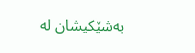بەشێکیشان لە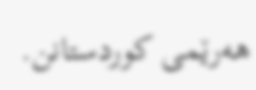هەرێمی کوردستانن.